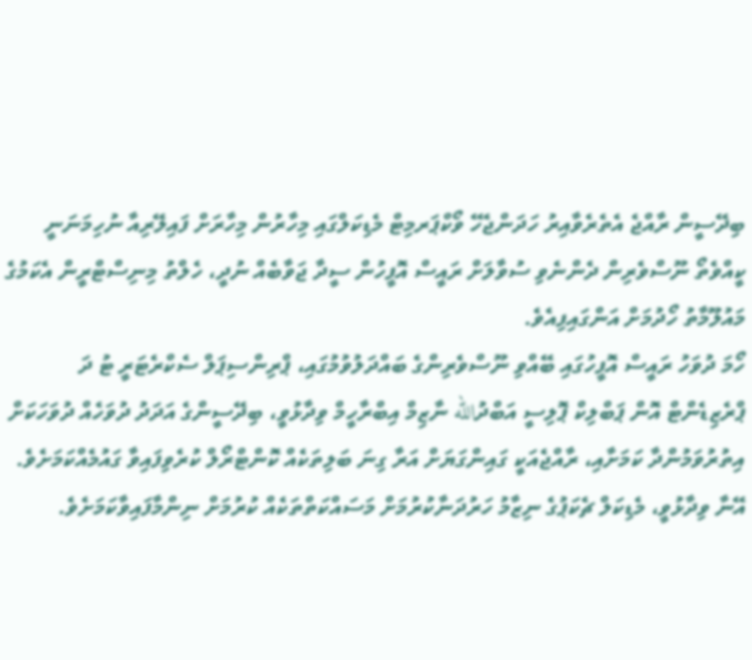ބިދޭސީން ރާއްޖެ އެތެރެވާއިރު ހަދަންޖެހޭ ވޯކްޕަރމިޓް މެޑިކަލްގައި މިހާރުން މިހާރަށް ފައިލޭރިއާ ނުހިމަނަނީ ކީއްވެތޯ ނޫސްވެރިން ދެންނެވި ސުވާލަށް ރައީސް އޮފީހުން ސީދާ ޖަވާބެއް ނުދީ، ހެލްތު މިނިސްޓްރީން އެކަމުގެ މައުލޫމާތު ހޯދުމަށް އަންގައިފިއެވެ.
ހޯމަ ދުވަހު ރައީސް އޮފީހުގައި ބޭއްވި ނޫސްވެރިންގެ ބައްދަލުވުމުގައި، ޕްރިންސިޕަލް ސެކްރެޓަރީ ޓު ދަ ޕްރެޒިޑެންޓް އޮން ޕަބްލިކް ޕޮލިސީ އަބްދުالله ނާޒިމް އިބްރާހީމް ވިދާޅުވީ، ބިދޭސީންގެ އަދަދު ދުވަހެއް ދުވަހަކަށް އިތުރުވަމުންދާ ކަމަށާއި، ރާއްޖެއަކީ ގައިންގަޔަށް އަރާ ގިނަ ބަލިތަކެއް ކޮންޓްރޯލް ކުރެވިފައިވާ ގައުމެއްކަމަށެވެ.
އޭނާ ވިދާޅުވީ، މެޑިކަލް ޗެކަޕުގެ ނިޒާމު ހަރުދަނާކުރުމަށް މަސައްކަތްތަކެއް ކުރުމަށް ނިންމާފައިވާކަމަށެވެ.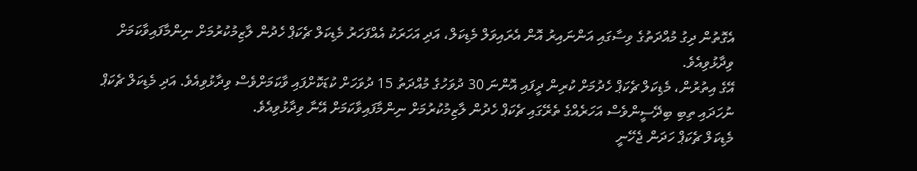އެގޮތުން ދިގު މުއްދަތުގެ ވިސާގައި އަންނައިރު އޮން އެރައިވަލް މެޑިކަލް، އަދި އަހަރަކު އެއްފަހަރު މެޑިކަލް ޗެކަޕް ހެދުން ލާޒިމުކުރުމަށް ނިންމާފައިވާކަމަށް ވިދާޅުވިއެވެ.
އޭގެ އިތުރުން، މެޑިކަލް ޗެކަޕް ހެދުމަށް ކުރިން ދީފައި އޮންނަ 30 ދުވަހުގެ މުއްދަތު 15 ދުވަހަށް ކުޑަކޮށްފައި ވާކަމަށްވެސް ވިދާޅުވިއެވެ. އަދި މެޑިކަލް ޗެކަޕް ނުހަދައި ތިބި ބިދޭސީންވެސް އަހަރެއްގެ ތެރޭގައި ޗެކަޕް ހެދުން ލާޒިމުކުރުމަށް ނިންމާފައިވާކަމަށް އޭނާ ވިދާޅުވިއެވެ.
މެޑިކަލް ޗެކަޕް ހަދަން ޖެހޭނީ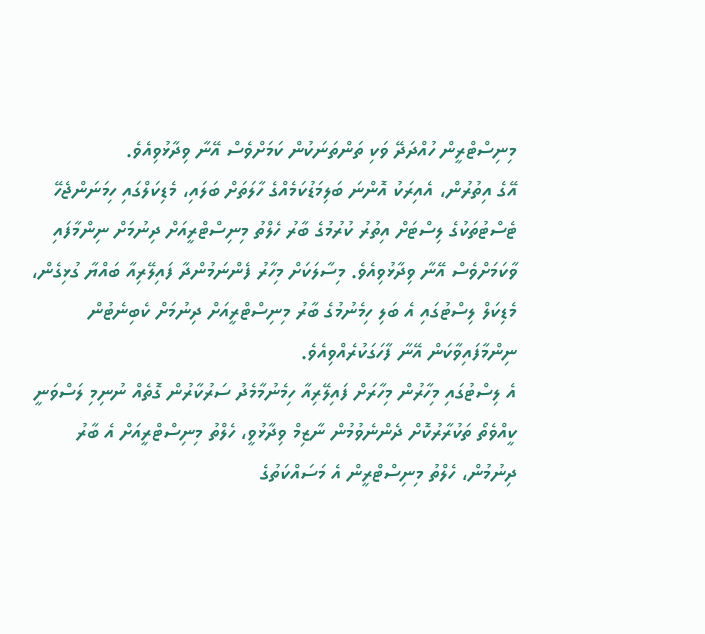މިނިސްޓްރީން ހުއްދަދޭ ވަކި ތަންތަނަކުން ކަމަށްވެސް އޭނާ ވިދާޅުވިއެވެ.
އޭގެ އިތުރުން، އެއިރަކު އޮންނަ ބަލިމަޑުކަމެއްގެ ހާލަތަށް ބަލައި، މެޑިކަލްގައި ހިމަނަންޖެހޭ ޓެސްޓުތަކުގެ ލިސްޓަށް އިތުރު ކުރުމުގެ ބާރު ހެލްތު މިނިސްޓްރީއަށް ދިނުމަށް ނިންމާފައި ވާކަމަށްވެސް އޭނާ ވިދާޅުވިއެވެ. މިސާލަކަށް މިހާރު ފެންނަމުންދާ ފައިލޭރިއާ ބައްޔާ ގުޅިގެން، މެޑިކަލް ލިސްޓުގައި އެ ބަލި ހިމެނުމުގެ ބާރު މިނިސްޓްރީއަށް ދިނުމަށް ކެބިނެޓުން ނިންމާފައިވާކަން އޭނާ ފާހަގަކުރެއްވިއެވެ.
އެ ލިސްޓުގައި މިހާރުން މިހާރަށް ފައިލޭރިއާ ހިމެނުމާމެދު ސަރުކާރުން ގޮތެއް ނުނިމި ލަސްވަނީ ކީއްވެތޯ ތަކުރާރުކޮށް ދެންނެވުމުން ނާޒިމް ވިދާޅުވީ، ހެލްތު މިނިސްޓްރީއަށް އެ ބާރު ދިނުމުން، ހެލްތު މިނިސްޓްރީން އެ މަސައްކަތުގެ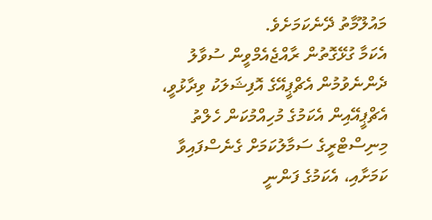މައުލޫމާތު ދޭނެކަމަށެވެ.
އެކަމާ ގުޅޭގޮތުން ރާއްޖެއެމްވީން ސުވާލު ދެންނެވުމުން އެޗްޕީއޭގެ އޮފިޝަލަކު ވިދާޅުވީ، އެޗްޕީއޭއިން އެކަމުގެ މުހިއްމުކަން ހެލްތު މިނިސްޓްރީގެ ސަމާލުކަމަށް ގެނެސްފައިވާ ކަމަށާއި، އެކަމުގެ ފަންނީ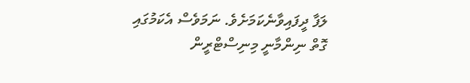ލަފާ ދީފައިވާނެކަމަށެވެ. ނަމަވެސް އެކަމުގައި ގޮތް ނިންމާނީ މިނިސްޓްރީން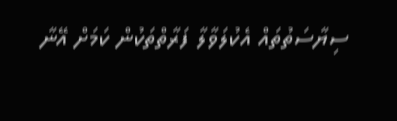ސިޔާސަތުތައް އެކުލަވާލާ ފަރާތްތަކުން ކަމަށް އޭނާ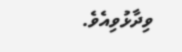ވިދާޅުވިއެވެ.